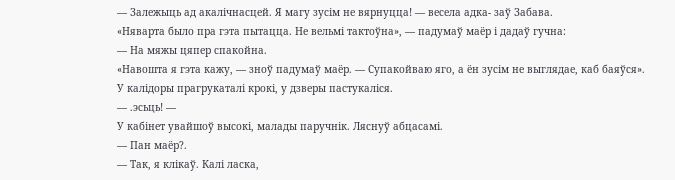— Залежыць ад акалічнасцей. Я магу зусім не вярнуцца! — весела адка- заў Забава.
«Няварта было пра гэта пытацца. Не вельмі тактоўна», — падумаў маёр і дадаў гучна:
— На мяжы цяпер спакойна.
«Навошта я гэта кажу, — зноў падумаў маёр. — Супакойваю яго, а ён зусім не выглядае, каб баяўся».
У калідоры прагрукаталі крокі, у дзверы пастукаліся.
— .эсьць! —
У кабінет увайшоў высокі, малады паручнік. Ляснуў абцасамі.
— Пан маёр?.
— Так, я клікаў. Калі ласка,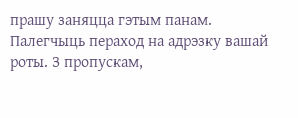прашу заняцца гэтым панам. Палегчыць пераход на адрэзку вашай роты. З пропускам,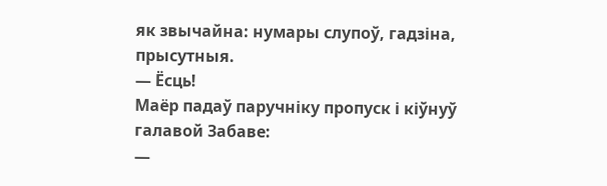як звычайна: нумары слупоў, гадзіна, прысутныя.
— Ёсць!
Маёр падаў паручніку пропуск і кіўнуў галавой Забаве:
—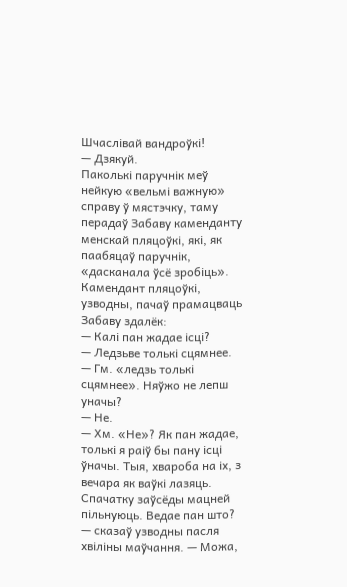Шчаслівай вандроўкі!
— Дзякуй.
Паколькі паручнік меў нейкую «вельмі важную» справу ў мястэчку, таму перадаў Забаву каменданту менскай пляцоўкі, які, як паабяцаў паручнік, «дасканала ўсё зробіць». Камендант пляцоўкі, узводны, пачаў прамацваць Забаву здалёк:
— Калі пан жадае ісці?
— Ледзьве толькі сцямнее.
— Гм. «ледзь толькі сцямнее». Няўжо не лепш уначы?
— Не.
— Хм. «Не»? Як пан жадае, толькі я раіў бы пану ісці ўначы. Тыя, хвароба на іх, з вечара як ваўкі лазяць. Спачатку заўсёды мацней пільнуюць. Ведае пан што? — сказаў узводны пасля хвіліны маўчання. — Можа,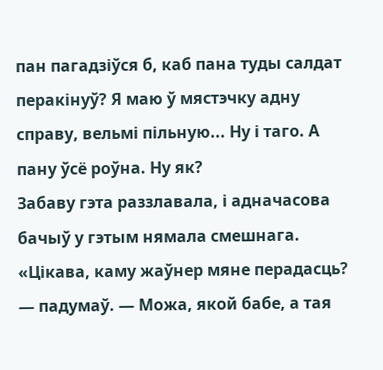пан пагадзіўся б, каб пана туды салдат перакінуў? Я маю ў мястэчку адну справу, вельмі пільную... Ну і таго. А пану ўсё роўна. Ну як?
Забаву гэта раззлавала, і адначасова бачыў у гэтым нямала смешнага.
«Цікава, каму жаўнер мяне перадасць? — падумаў. — Можа, якой бабе, а тая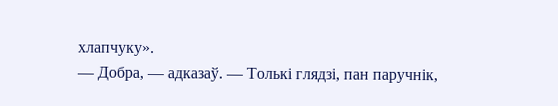хлапчуку».
— Добра, — адказаў. — Толькі глядзі, пан паручнік,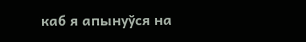каб я апынуўся на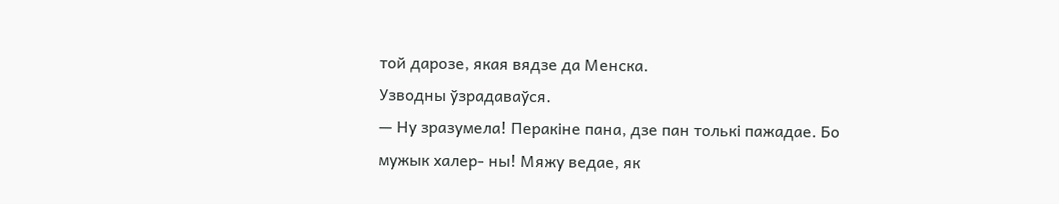той дарозе, якая вядзе да Менска.
Узводны ўзрадаваўся.
— Ну зразумела! Перакіне пана, дзе пан толькі пажадае. Бо мужык халер- ны! Мяжу ведае, як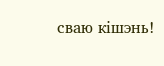сваю кішэнь!